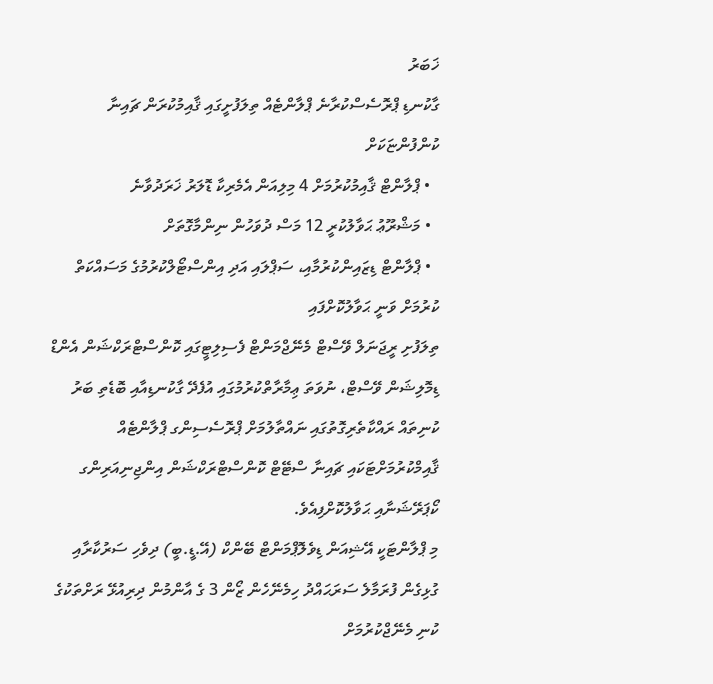ޚަބަރު
ގާކުނޑި ޕްރޮސެސްކުރާނެ ޕްލާންޓެއް ތިލަފުށީގައި ޤާއިމުކުރަން ޗައިނާ ކުންފުންޏަކަށް
  • ޕްލާންޓް ޤާއިމުކުރުމަށް 4 މިލިއަން އެމެރިކާ ޑޮލަރު ޚަރަދުވާނެ
  • މަޝްރޫޢު ޙަވާލުކުރީ 12 މަސް ދުވަހުން ނިންމާގޮތަށް
  • ޕްލާންޓް ޑިޒައިންކުރުމާއި، ސަޕްލައި އަދި އިންސްޓޯލްކުރުމުގެ މަސައްކަތް ކުރުމަށް ވަނީ ޙަވާލުކޮށްފައި
ތިލަފުށި ރީޖަނަލް ވޭސްޓް މެނޭޖްމަންޓް ފެސިލިޓީގައި ކޮންސްޓްރަކްޝަން އެންޑް ޑިމޮލިޝަން ވޭސްޓް، ނުވަތަ ޢިމާރާތްކުރުމުގައި އުފެދޭ ގާކުނޑިއާއި ބޮޑެތި ބަރު ކުނިތައް ރައްކާތެރިގޮތުގައި ނައްތާލުމަށް ޕްރޮސެސިންގ ޕްލާންޓެއް ޤާއިމްކުރުމަށްޓަކައި ޗައިނާ ސްޓޭޓް ކޮންސްޓްރަކްޝަން އިންޖިނިއަރިންގ ކޯޕަރޭޝަނާއި ޙަވާލުކޮށްފިއެވެ.
މި ޕްލާންޓަކީ އޭޝިއަން ޑިވެލޮޕްމަންޓް ބޭންކް (އޭ.ޑީ.ބީ) ދިވެހި ސަރުކާރާއި ގުޅިގެން ފުރަމާލެ ސަރަޙައްދު ހިމެނޭހެން ޒޯން 3 ގެ އާންމުން ދިރިއުޅޭ ރަށްތަކުގެ ކުނި މެނޭޖްކުރުމަށް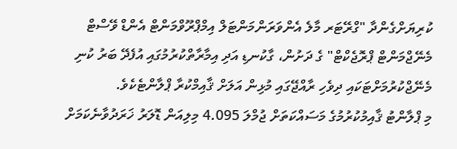ކުރިޔަށްގެންދާ "ގްރޭޓަރ މާލެ އެންވަރަންމަންޓަލް އިމްޕްރޫވްމަންޓް އެންޑް ވޭސްޓް މެނޭޖްމަންޓް ޕްރޮޖެކްޓް" ގެ ދަށުން، ގާކުނޑި އަދި އިމާރާތްކުރުމުގައި އުފެދޭ ބަރު ކުނި މެނޭޖްކުރުމަށްޓަކައި ދިވެހި ރާއްޖޭގައި މުޅިން އަލަށް ޤާއިމްކުރާ ޕްލާންޓެކެވެ.
މި ޕްލާންޓު ޤާއިމުކުރުމުގެ މަސައްކަތަށް ޖުމްލަ 4.095 މިލިއަން ޑޮލަރު ޚަރަދުވާނެކަމަށް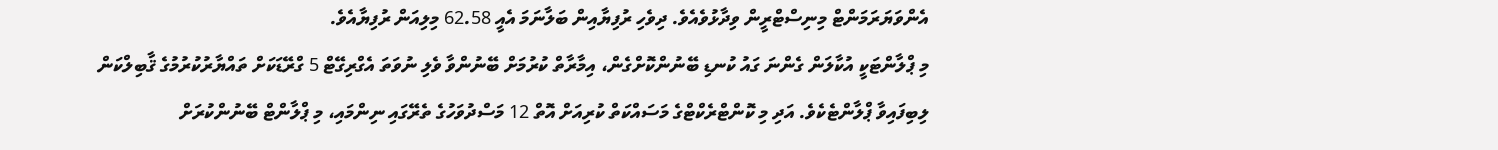އެންވަޔަރަމަންޓް މިނިސްޓްރީން ވިދާޅުވެއެވެ. ދިވެހި ރުފިޔާއިން ބަލާނަމަ އެއީ 62.58 މިލިއަން ރުފިޔާއެވެ.
މި ޕްލާންޓަކީ އުކާލަން ގެންނަ ގައު ކުނޑި ބޭނުންކޮށްގެން، އިމާރާތް ކުރުމަށް ބޭނުންވާ ވެލި ނުވަތަ އެގްރިގޭޓް 5 ގްރޭޑަކަށް ތައްޔާރުކުރުމުގެ ޤާބިލްކަން ލިބިފައިވާ ޕްލާންޓެކެވެ. އަދި މި ކޮންޓްރެކްޓްގެ މަސައްކަތް ކުރިއަށް އޮތް 12 މަސްދުވަހުގެ ތެރޭގައި ނިންމައި، މި ޕްލާންޓް ބޭނުންކުރަށް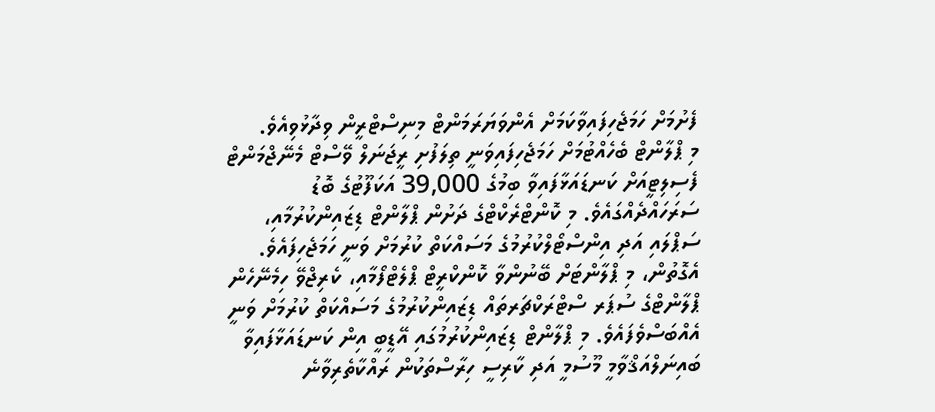ފެށުމަށް ހަމަޖެހިފައިވާކަމަށް އެންވަޔަރަމަންޓް މިނިސްޓްރީން ވިދާޅުވިއެވެ.
މި ޕްލާންޓް ބެހެއްޓުމަށް ހަމަޖެހިފައިވަނީ ތިލަފުށި ރީޖަނަލް ވޭސްޓް މެނޭޖްމަންޓް ފެސިލިޓީއަށް ކަނޑައަޅާފައިވާ ބިމުގެ 39,000 އަކަފޫޓުގެ ބޮޑު ސަރަހައްދެއްގައެވެ. މި ކޮންޓްރެކްޓްގެ ދަށުން ޕްލާންޓް ޑިޒައިންކުރުމާއި، ސަޕްލައި އަދި އިންސްޓޯލްކުރުމުގެ މަސައްކަތް ކުރުމަށް ވަނީ ހަމަޖެހިފައެވެ.
އެގޮތުން، މި ޕްލާންޓަށް ބޭނުންވާ ކޮންކްރީޓް ޕްލެޓްފޯމާއި، ކެރިޖްވޭ ހިމެނޭހެން ޕްލާންޓްގެ ސުޕަރ ސްޓްރަކްޗަރތައް ޑިޒައިންކުރުމުގެ މަސައްކަތް ކުރުމަށް ވަނީ އެއްބަސްވެފައެވެ. މި ޕްލާންޓް ޑިޒައިންކުރުމުގައި އޭޑީބީ އިން ކަނޑައަޅާފައިވާ ބައިނަލްއަޤްވާމީ މޫސުމީ އަދި ކާރިސީ ހިރާސްތަކުން ރައްކާތެރިވާނެ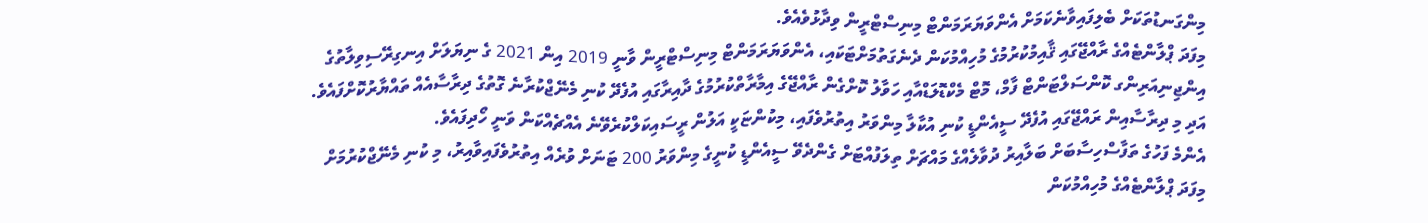މިންގަނޑުތަކަށް ބެލިފައިވާނެކަމަށް އެންވަޔަރަމަންޓް މިނިސްޓްރީން ވިދާޅުވެއެވެ.
މިފަދަ ޕްލާންޓެއްގެ ރާއްޖޭގައި ޤާއިމުކުރުމުގެ މުހިއްމުކަން ދެނެގަތުމަށްޓަކައި، އެންވަޔަރަމަންޓް މިނިސްޓްރީން ވާނީ 2019 އިން 2021 ގެ ނިޔަލަށް އިނގިރޭސިވިލާތުގެ އިންޖިނިއަރިންގ ކޮންސަލްޓަންޓް ފާމް، މޮޓް މެކްޑޮލަޑްއާއި ހަވާލު ކޮށްގެން ރާއްޖޭގެ އިމާރާތްކުރުމުގެ ދާއިރާގައި އުފެދޭ ކުނި މެނޭޖްކުރާނެ ގޮތުގެ ދިރާސާއެއް ތައްޔާރުކޮށްފައެވެ. އަދި މި ދިރާސާއިން ރައްޖޭގައި އުފެދޭ ސީއެންޑީ ކުނި އުކާލާ މިންވަރު އިތުރުވެފައި، މިކުންޏަކީ އަލުން ރީސައިކަލްކުރެވޭނެ އެއްޗެއްކަން ވަނީ ހޯދިފައެވެ.
އެންމެ ފަހުގެ ތަފާސްހިސާބަށް ބަލާއިރު ދުވާލެއްގެ މައްޗަށް ތިލަފުއްޓަށް ގެންދެވޭ ސީއެންޑީ ކުނީގެ މިންވަރު 200 ޓަނަށް ވުރެއް އިތުރުވެފައިވާއިރު، މި ކުނި މެނޭޖްކުރުމަށް މިފަދަ ޕްލާންޓެއްގެ މުހިއްމުކަން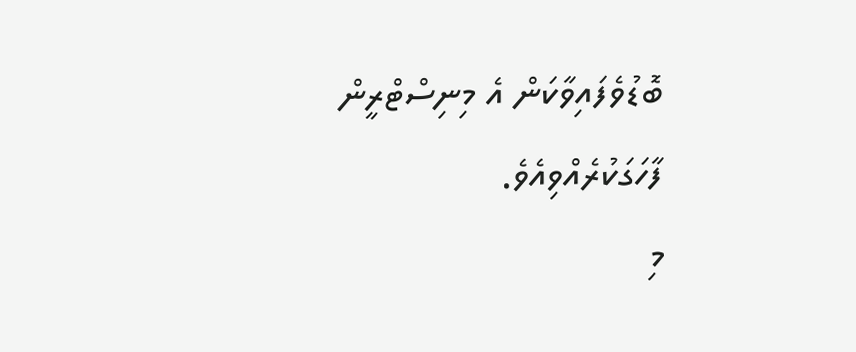ބޮޑުވެފައިވާކަން އެ މިނިސްޓްރީން ފާހަގަކުރެއްވިއެވެ.
މި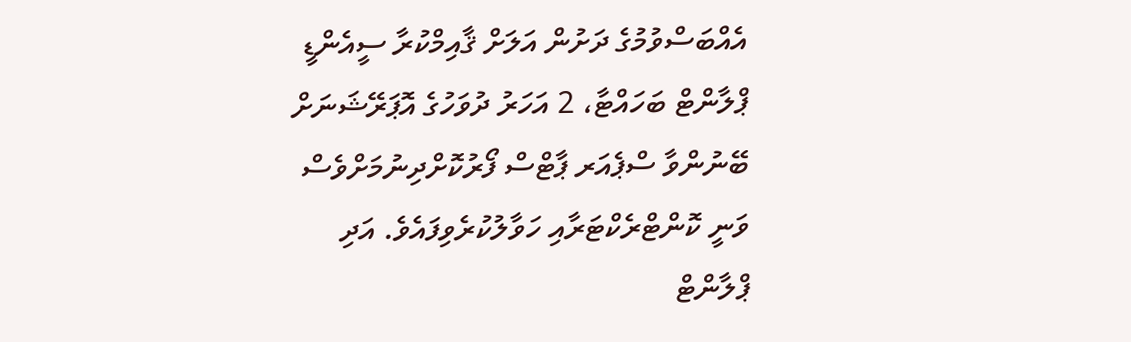އެއްބަސްވުމުގެ ދަށުން އަލަށް ޤާއިމްކުރާ ސީއެންޑީ ޕްލާންޓް ބަހައްޓާ، 2 އަހަރު ދުވަހުގެ އޮޕަރޭޝަނަށް ބޭނުންވާ ސްޕެއަރ ޕާޓްސް ފޯރުކޮށްދިނުމަށްވެސް ވަނީ ކޮންޓްރެކްޓަރާއި ހަވާލުކުރެވިފައެވެ. އަދި ޕްލާންޓް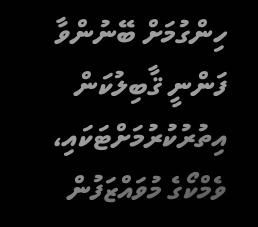ހިންގުމަށް ބޭނުންވާ ފަންނީ ޤާބިލުކަން އިތުރުކުރުމަށްޓަކައި، ވެމްކޯގެ މުވައްޒަފުން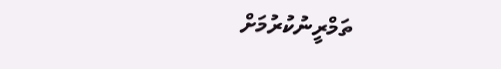ތަމްރީނުކުރުމަށް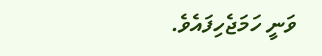ވަނީ ހަމަޖެހިފައެވެ.